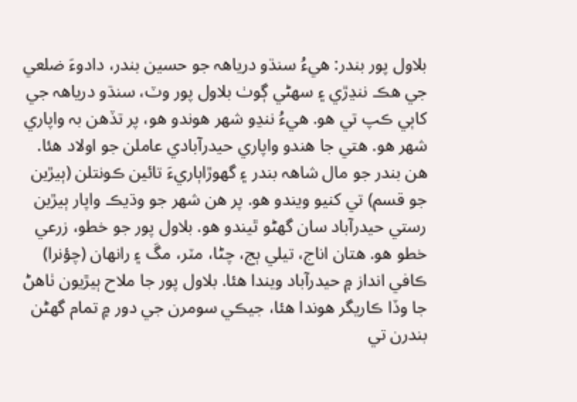بلاول پور بندر: هيءُ سنڌو درياھہ جو حسين بندر، دادوءَ ضلعي جي هڪ ننڍڙي ۽ سھڻي ڳوٺ بلاول پور وٽ، سنڌو درياھہ جي کاٻي ڪپ تي هو. هيءُ ننڍو شھر هوندو هو، پر تڏهن بہ واپاري شھر هو. هتي جا هندو واپاري حيدرآبادي عاملن جو اولاد هئا. هن بندر جو مال شاھہ بندر ۽ گهوڙاٻاريءَ تائين ڪونتلن (ٻيڙين جو قسم) تي کنيو ويندو هو. پر هن شھر جو وڌيڪ واپار ٻيڙين رستي حيدرآباد سان گهڻو ٿيندو هو. بلاول پور جو خطو، زرعي خطو هو. هتان اناج، تيلي ٻج، چڻا، مٽر، مڱ ۽ رانهان (چؤنرا) ڪافي انداز ۾ حيدرآباد ويندا هئا. بلاول پور جا ملاح ٻيڙيون ٺاهڻ جا وڏا ڪاريگر هوندا هئا، جيڪي سومرن جي دور ۾ تمام گهڻن بندرن تي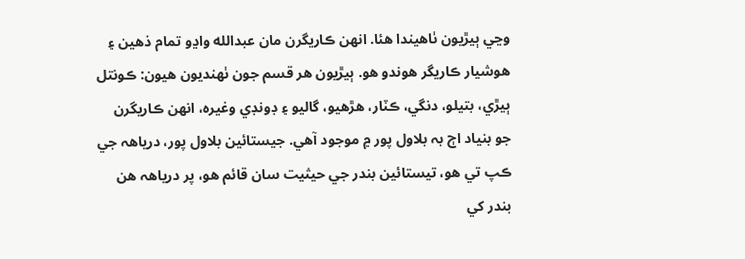وڃي ٻيڙيون ٺاهيندا هئا. انهن ڪاريگرن مان عبدالله واڍو تمام ذهين ۽ هوشيار ڪاريگر هوندو هو. ٻيڙيون هر قسم جون ٺهنديون هيون: ڪونتل ٻيڙي، بتيلو، دنگي، ڪٽار، هڙهيو، گاليو ۽ ڊونڊي وغيره، انهن ڪاريگرن جو بنياد اڄ بہ بلاول پور ۾ موجود آهي. جيستائين بلاول پور، درياھہ جي ڪپ تي هو، تيستائين بندر جي حيثيت سان قائم هو، پر درياھہ هن بندر کي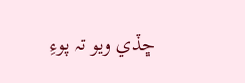ڇڏي ويو تہ پوءِ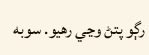رڳو پتڻ وڃي رهيو. سوبه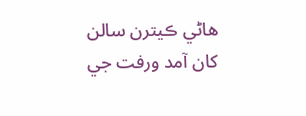هاڻي ڪيترن سالن کان آمد ورفت جي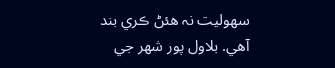سهوليت نہ هئڻ ڪري بند آهي. بلاول پور شھر جي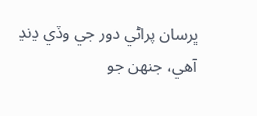ڀرسان پراڻي دور جي وڏي ڍنڍ آهي، جنهن جو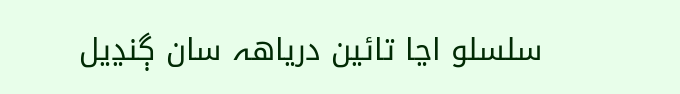سلسلو اڃا تائين درياھہ سان ڳنڍيل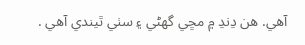آهي. هن ڍنڍ ۾ مڇي گهڻي ۽ سٺي ٿيندي آهي .